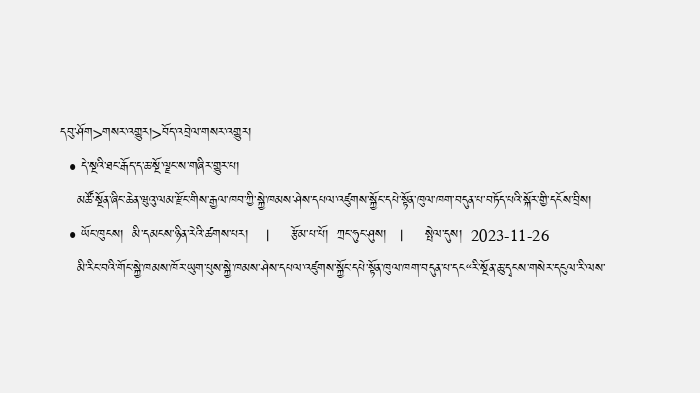དབུ་ཤོག>གསར་འགྱུར།>བོད་འབྲེལ་གསར་འགྱུར།
  • དེ་སྔའི་ཐང་རྒོད་ད་ཆ་སྔོ་ལྗང་ས་གཞིར་གྱུར་པ།
    མཚོ་སྔོན་ཞིང་ཆེན་ཝུའུ་ལམ་རྫོང་གིས་རྒྱལ་ཁབ་ཀྱི་སྐྱེ་ཁམས་ཤེས་དཔལ་འཛུགས་སྐྱོང་དཔེ་སྟོན་ཁུལ་ཁག་བདུན་པ་བཏོད་པའི་སྐོར་གྱི་དངོས་བྲིས།
  • ཡོང་ཁུངས།  མི་དམངས་ཉིན་རེའི་ཚགས་པར།    |     རྩོམ་པ་པོ།  ཀྲང་ཧུང་ཤུས།   |     སྤེལ་དུས།  2023-11-26
    མི་རིང་བའི་གོང་སྐྱེ་ཁམས་ཁོར་ཡུག་པུས་སྐྱེ་ཁམས་ཤེས་དཔལ་འཛུགས་སྐྱོང་དཔེ་སྟོན་ཁུལ་ཁག་བདུན་པ་དང“རི་སྔོན་ཆུ་དྭངས་གསེར་དངུལ་རི་ལས་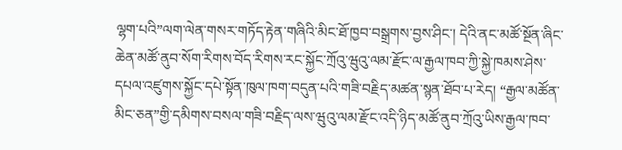ལྷག་པའི”ལག་ལེན་གསར་གཏོད་རྟེན་གཞིའི་མིང་ཐོ་ཁྱབ་བསྒྲགས་བྱས་ཤིང་། དེའི་ནང་མཚོ་སྔོན་ཞིང་ཆེན་མཚོ་ནུབ་སོག་རིགས་བོད་རིགས་རང་སྐྱོང་ཀྲོའུ་ཝུའུ་ལམ་རྫོང་ལ་རྒྱལ་ཁབ་ཀྱི་སྐྱེ་ཁམས་ཤེས་དཔལ་འཛུགས་སྐྱོང་དཔེ་སྟོན་ཁུལ་ཁག་བདུན་པའི་གཟི་བརྗིད་མཚན་སྙན་ཐོབ་པ་རེད། “རྒྱལ་མཚོན་མིང་ཅན”གྱི་དམིགས་བསལ་གཟི་བརྗིད་ལས་ཝུའུ་ལམ་རྫོང་འདི་ཉིད་མཚོ་ནུབ་ཀྲོའུ་ཡིས་རྒྱལ་ཁབ་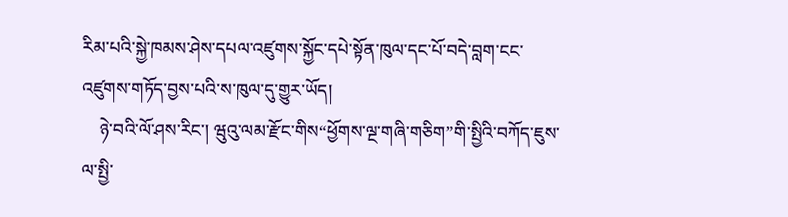རིམ་པའི་སྐྱེ་ཁམས་ཤེས་དཔལ་འཛུགས་སྐྱོང་དཔེ་སྟོན་ཁུལ་དང་པོ་བདེ་བླག་ངང་འཛུགས་གཏོད་བྱས་པའི་ས་ཁུལ་དུ་གྱུར་ཡོད།
    ཉེ་བའི་ལོ་ཤས་རིང་། ཝུའུ་ལམ་རྫོང་གིས“ཕྱོགས་ལྔ་གཞི་གཅིག”གི་སྤྱིའི་བཀོད་ཇུས་ལ་སྤྱི་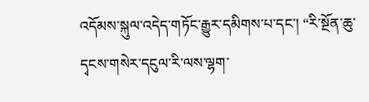འདོམས་སྐུལ་འདེད་གཏོང་རྒྱུར་དམིགས་པ་དང་། “རི་སྔོན་ཆུ་དྭངས་གསེར་དངུལ་རི་ལས་ལྷག་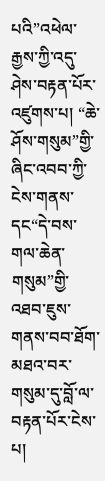པའི”འཕེལ་རྒྱས་ཀྱི་འདུ་ཤེས་བརྟན་པོར་འཛུགས་པ། “ཆེ་ཤོས་གསུམ”གྱི་ཞིང་འབབ་ཀྱི་ངེས་གནས་དང“དེ་བས་གལ་ཆེན་གསུམ”གྱི་འཐབ་ཇུས་གནས་བབ་ཐོག་མཐའ་བར་གསུམ་དུ་བློ་ལ་བརྟན་པོར་ངེས་པ།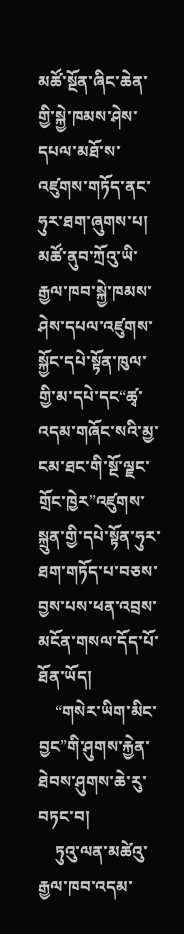མཚོ་སྔོན་ཞིང་ཆེན་གྱི་སྐྱེ་ཁམས་ཤེས་དཔལ་མཐོ་ས་འཛུགས་གཏོད་ནང་ཧུར་ཐག་ཞུགས་པ། མཚོ་ནུབ་ཀྲོའུ་ཡི་རྒྱལ་ཁབ་སྐྱེ་ཁམས་ཤེས་དཔལ་འཛུགས་སྐྱོང་དཔེ་སྟོན་ཁུལ་གྱི་མ་དཔེ་དང“ཚྭ་འདམ་གཞོང་སའི་མྱ་ངམ་ཐང་གི་སྔོ་ལྗང་གྲོང་ཁྱེར”འཛུགས་སྐྲུན་གྱི་དཔེ་སྟོན་ཧུར་ཐག་གཏོད་པ་བཅས་བྱས་པས་ཕན་འབྲས་མངོན་གསལ་དོད་པོ་ཐོན་ཡོད།
    “གསེར་ཡིག་མིང་བྱང”གི་ཤུགས་རྐྱེན་ཐེབས་ཤུགས་ཆེ་རུ་བཏང་བ།
    ཏུའུ་ལན་མཚེའུ་རྒྱལ་ཁབ་འདམ་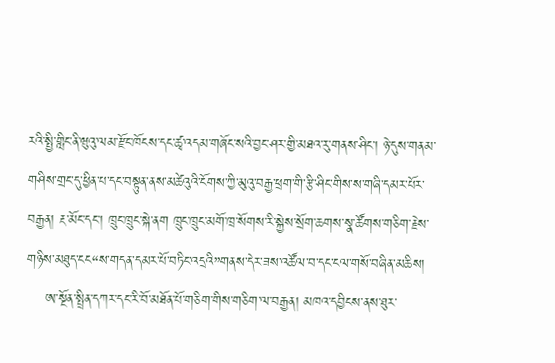རའི་སྤྱི་གླིང་ནི་ཝུའུ་ལམ་རྫོང་ཁོངས་དང་ཚྭ་འདམ་གཞོང་སའི་བྱང་ཤར་གྱི་མཐའ་རུ་གནས་ཤིང་། ཉེ་དུས་གནམ་གཤིས་གྲང་དུ་ཕྱིན་པ་དང་བསྟུན་ནས་མཚེའུའི་ངོགས་ཀྱི་མུའུ་བརྒྱ་ཕྲག་གི་རྩི་ཤིང་གིས་ས་གཞི་དམར་པོར་བརྒྱན། རྔ་མོང་དང་། ཁྲུང་ཁྲུང་སྐེ་ནག ཁྲུང་ཁྲུང་མགོ་ཁྲ་སོགས་རི་སྐྱེས་སྲོག་ཆགས་སྣ་ཚོགས་གཅིག་རྗེས་གཉིས་མཐུད་ངང“ས་གདན་དམར་པོ་བཏིང་འདྲའི”གནས་དེར་ཟས་འཚོལ་བ་དང་ངལ་གསོ་བཞིན་མཆིས།
    ཨ་སྔོན་སྤྲིན་དཀར་དང་རི་བོ་མཐོན་པོ་གཅིག་གིས་གཅིག་ལ་བརྒྱན། མཁའ་དབྱིངས་ནས་ཐུར་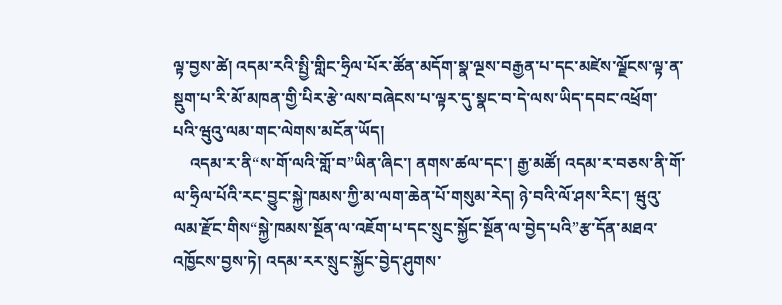ལྟ་བྱས་ཚེ། འདམ་རའི་སྤྱི་གླིང་ཧྲིལ་པོར་ཚོན་མདོག་སྣ་ལྔས་བརྒྱན་པ་དང་མཛེས་ལྗོངས་ལྟ་ན་སྡུག་པ་རི་མོ་མཁན་གྱི་པིར་རྩེ་ལས་བཞེངས་པ་ལྟར་དུ་སྣང་བ་དེ་ལས་ཡིད་དབང་འཕྲོག་པའི་ཝུའུ་ལམ་གང་ལེགས་མངོན་ཡོད།
    འདམ་ར་ནི“ས་གོ་ལའི་གློ་བ”ཡིན་ཞིང་། ནགས་ཚལ་དང་། རྒྱ་མཚོ། འདམ་ར་བཅས་ནི་གོ་ལ་ཧྲིལ་པོའི་རང་བྱུང་སྐྱེ་ཁམས་ཀྱི་མ་ལག་ཆེན་པོ་གསུམ་རེད། ཉེ་བའི་ལོ་ཤས་རིང་། ཝུའུ་ལམ་རྫོང་གིས“སྐྱེ་ཁམས་སྔོན་ལ་འཇོག་པ་དང་སྲུང་སྐྱོང་སྔོན་ལ་བྱེད་པའི”རྩ་དོན་མཐའ་འཁྱོངས་བྱས་ཏེ། འདམ་རར་སྲུང་སྐྱོང་བྱེད་ཤུགས་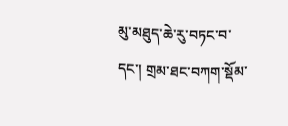མུ་མཐུད་ཆེ་རུ་བཏང་བ་དང་། གྲམ་ཐང་བཀག་སྡོམ་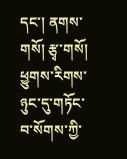དང་། ནགས་གསོ། རྩྭ་གསོ། ཕྱུགས་རིགས་ཉུང་དུ་གཏོང་བ་སོགས་ཀྱི་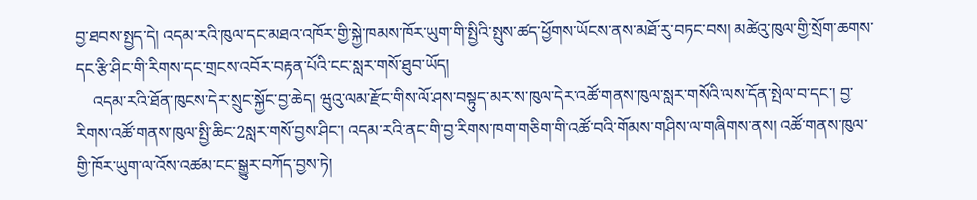བྱ་ཐབས་སྤྱད་དེ། འདམ་རའི་ཁུལ་དང་མཐའ་འཁོར་གྱི་སྐྱེ་ཁམས་ཁོར་ཡུག་གི་སྤྱིའི་སྤུས་ཚད་ཕྱོགས་ཡོངས་ནས་མཐོ་རུ་བཏང་བས། མཚེའུ་ཁུལ་གྱི་སྲོག་ཆགས་དང་རྩི་ཤིང་གི་རིགས་དང་གྲངས་འབོར་བརྟན་པོའི་ངང་སླར་གསོ་ཐུབ་ཡོད།
    འདམ་རའི་ཐོན་ཁུངས་དེར་སྲུང་སྐྱོང་བྱ་ཆེད། ཝུའུ་ལམ་རྫོང་གིས་ལོ་ཤས་བསྟུད་མར་ས་ཁུལ་དེར་འཚོ་གནས་ཁུལ་སླར་གསོའི་ལས་དོན་སྤེལ་བ་དང་། བྱ་རིགས་འཚོ་གནས་ཁུལ་སྤྱི་ཆིང་2སླར་གསོ་བྱས་ཤིང་། འདམ་རའི་ནང་གི་བྱ་རིགས་ཁག་གཅིག་གི་འཚོ་བའི་གོམས་གཤིས་ལ་གཞིགས་ནས། འཚོ་གནས་ཁུལ་གྱི་ཁོར་ཡུག་ལ་འོས་འཚམ་ངང་སྒྱུར་བཀོད་བྱས་ཏེ།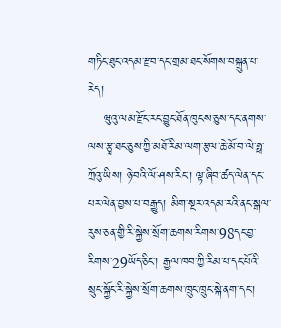གཏིང་ཐུང་འདམ་རྫབ་དང་གྲམ་ཐང་སོགས་བསྐྲུན་པ་རེད།
    ཝུའུ་ལམ་རྫོང་རང་བྱུང་ཐོན་ཁུངས་ཅུས་དང་ནགས་ལས་རྩྭ་ཐང་ཅུས་ཀྱི་མཐོ་རིམ་ལག་རྩལ་ཆེ་མོ་བ་ལེ་ཧྥ་ཀྲོའུ་ཡིས། ཉེ་བའི་ལོ་ཤས་རིང་། ལྟ་ཞིབ་ཚད་ལེན་དང་པར་ལེན་བྱས་པ་བརྒྱུད། མིག་སྔར་འདམ་རའི་ནང་སྒལ་རུས་ཅན་གྱི་རི་སྐྱེས་སྲོག་ཆགས་རིགས་98དང་བྱ་རིགས་29ཡོད་ཅིང་། རྒྱལ་ཁབ་ཀྱི་རིམ་པ་དང་པོའི་སྲུང་སྐྱོང་རི་སྐྱེས་སྲོག་ཆགས་ཁྲུང་ཁྲུང་སྐེ་ནག་དང་།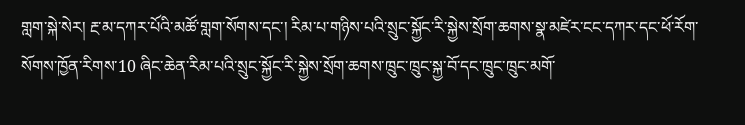གླག་སྐེ་སེར། རྔ་མ་དཀར་པོའི་མཚོ་གླག་སོགས་དང་། རིམ་པ་གཉིས་པའི་སྲུང་སྐྱོང་རི་སྐྱེས་སྲོག་ཆགས་སྣ་མཛེར་ངང་དཀར་དང་ཕོ་རོག་སོགས་ཁྱོན་རིགས་10 ཞིང་ཆེན་རིམ་པའི་སྲུང་སྐྱོང་རི་སྐྱེས་སྲོག་ཆགས་ཁྲུང་ཁྲུང་སྐྱ་བོ་དང་ཁྲུང་ཁྲུང་མགོ་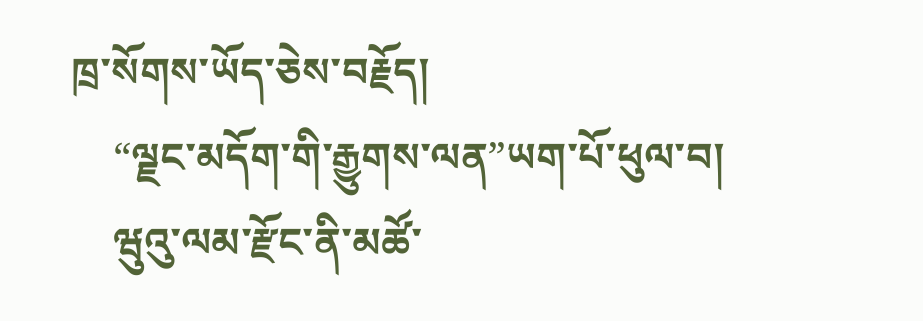ཁྲ་སོགས་ཡོད་ཅེས་བརྗོད།
    “ལྗང་མདོག་གི་རྒྱུགས་ལན”ཡག་པོ་ཕུལ་བ།
    ཝུའུ་ལམ་རྫོང་ནི་མཚོ་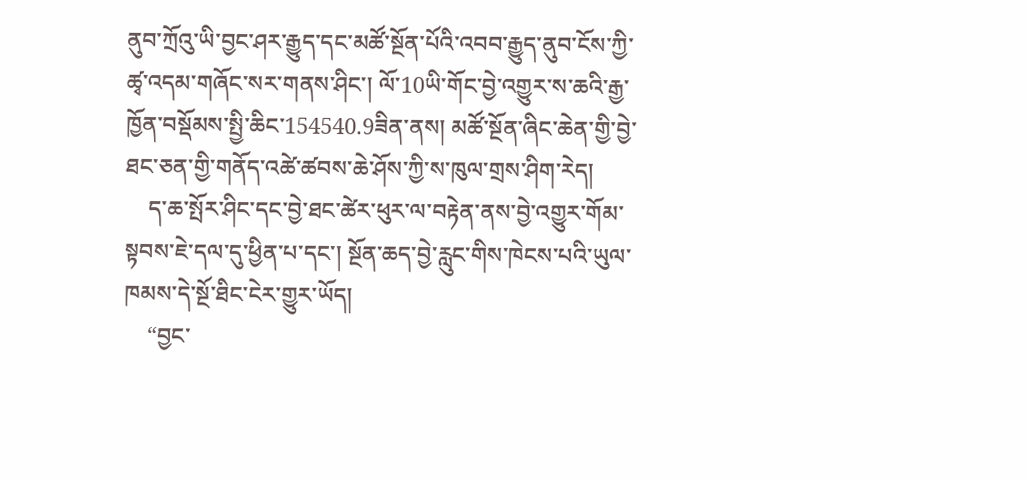ནུབ་ཀྲོའུ་ཡི་བྱང་ཤར་རྒྱུད་དང་མཚོ་སྔོན་པོའི་འབབ་རྒྱུད་ནུབ་ངོས་ཀྱི་ཚྭ་འདམ་གཞོང་སར་གནས་ཤིང་། ལོ་10ཡི་གོང་བྱེ་འགྱུར་ས་ཆའི་རྒྱ་ཁྱོན་བསྡོམས་སྤྱི་ཆིང་154540.9ཟིན་ནས། མཚོ་སྔོན་ཞིང་ཆེན་གྱི་བྱེ་ཐང་ཅན་གྱི་གནོད་འཚེ་ཚབས་ཆེ་ཤོས་ཀྱི་ས་ཁུལ་གྲས་ཤིག་རེད།
    ད་ཆ་སྤོར་ཤིང་དང་བྱེ་ཐང་ཚེར་ཕུར་ལ་བརྟེན་ནས་བྱེ་འགྱུར་གོམ་སྟབས་ཇེ་དལ་དུ་ཕྱིན་པ་དང་། སྔོན་ཆད་བྱེ་རླུང་གིས་ཁེངས་པའི་ཡུལ་ཁམས་དེ་སྔོ་ཐིང་ངེར་གྱུར་ཡོད།
    “བྱང་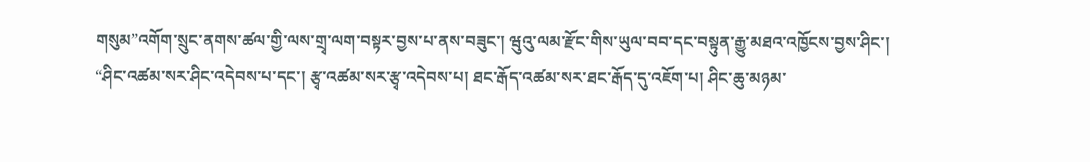གསུམ”འགོག་སྲུང་ནགས་ཚལ་གྱི་ལས་གྲྭ་ལག་བསྟར་བྱས་པ་ནས་བཟུང་། ཝུའུ་ལམ་རྫོང་གིས་ཡུལ་བབ་དང་བསྟུན་རྒྱུ་མཐའ་འཁྱོངས་བྱས་ཤིང་། “ཤིང་འཚམ་སར་ཤིང་འདེབས་པ་དང་། རྩྭ་འཚམ་སར་རྩྭ་འདེབས་པ། ཐང་རྒོད་འཚམ་སར་ཐང་རྒོད་དུ་འཇོག་པ། ཤིང་ཆུ་མཉམ་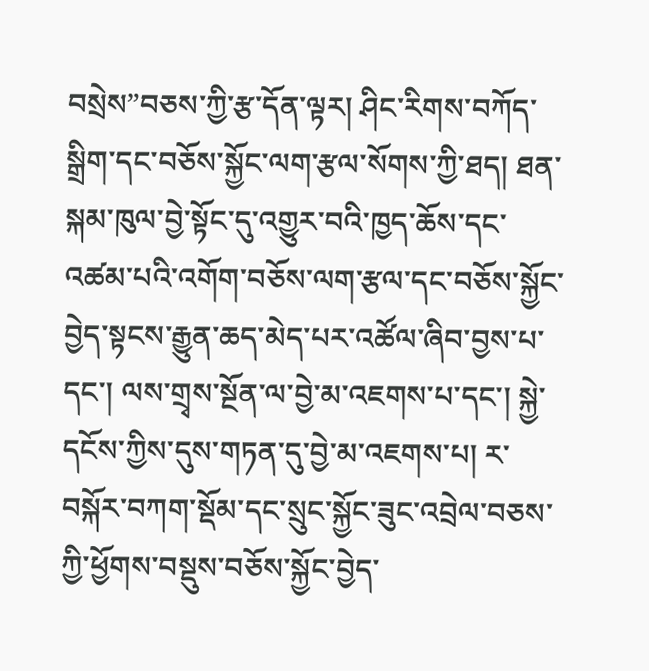བསྲེས”བཅས་ཀྱི་རྩ་དོན་ལྟར། ཤིང་རིགས་བཀོད་སྒྲིག་དང་བཅོས་སྐྱོང་ལག་རྩལ་སོགས་ཀྱི་ཐད། ཐན་སྐམ་ཁུལ་བྱེ་སྟོང་དུ་འགྱུར་བའི་ཁྱད་ཆོས་དང་འཚམ་པའི་འགོག་བཅོས་ལག་རྩལ་དང་བཅོས་སྐྱོང་བྱེད་སྟངས་རྒྱུན་ཆད་མེད་པར་འཚོལ་ཞིབ་བྱས་པ་དང་། ལས་གྲྭས་སྔོན་ལ་བྱེ་མ་འཇགས་པ་དང་། སྐྱེ་དངོས་ཀྱིས་དུས་གཏན་དུ་བྱེ་མ་འཇགས་པ། ར་བསྐོར་བཀག་སྡོམ་དང་སྲུང་སྐྱོང་ཟུང་འབྲེལ་བཅས་ཀྱི་ཕྱོགས་བསྡུས་བཅོས་སྐྱོང་བྱེད་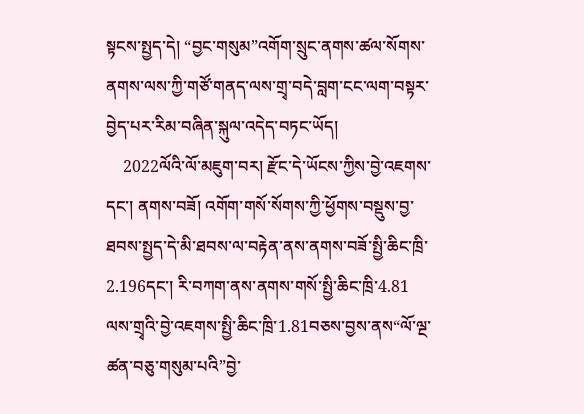སྟངས་སྤྱད་དེ། “བྱང་གསུམ”འགོག་སྲུང་ནགས་ཚལ་སོགས་ནགས་ལས་ཀྱི་གཙོ་གནད་ལས་གྲྭ་བདེ་བླག་ངང་ལག་བསྟར་བྱེད་པར་རིམ་བཞིན་སྐུལ་འདེད་བཏང་ཡོད།
    2022ལོའི་ལོ་མཇུག་བར། རྫོང་དེ་ཡོངས་ཀྱིས་བྱེ་འཇགས་དང་། ནགས་བཟོ། འགོག་གསོ་སོགས་ཀྱི་ཕྱོགས་བསྡུས་བྱ་ཐབས་སྤྱད་དེ་མི་ཐབས་ལ་བརྟེན་ནས་ནགས་བཟོ་སྤྱི་ཆིང་ཁྲི་2.196དང་། རི་བཀག་ནས་ནགས་གསོ་སྤྱི་ཆིང་ཁྲི་4.81 ལས་གྲྭའི་བྱེ་འཇགས་སྤྱི་ཆིང་ཁྲི་1.81བཅས་བྱས་ནས“ལོ་ལྔ་ཚན་བཅུ་གསུམ་པའི”བྱེ་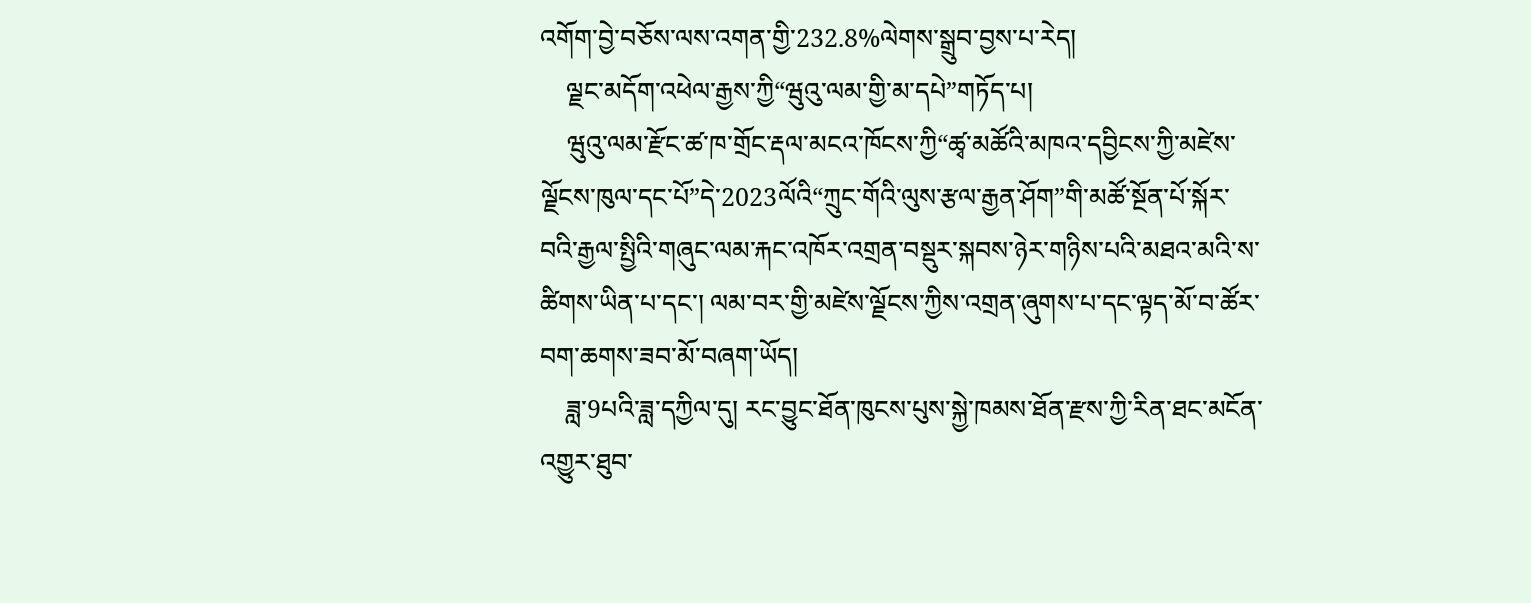འགོག་བྱེ་བཅོས་ལས་འགན་གྱི་232.8%ལེགས་སྒྲུབ་བྱས་པ་རེད།
    ལྗང་མདོག་འཕེལ་རྒྱས་ཀྱི“ཝུའུ་ལམ་གྱི་མ་དཔེ”གཏོད་པ།
    ཝུའུ་ལམ་རྫོང་ཚ་ཁ་གྲོང་རྡལ་མངའ་ཁོངས་ཀྱི“ཚྭ་མཚོའི་མཁའ་དབྱིངས་ཀྱི་མཛེས་ལྗོངས་ཁུལ་དང་པོ”དེ་2023ལོའི“ཀྲུང་གོའི་ལུས་རྩལ་རྒྱན་ཤོག”གི་མཚོ་སྔོན་པོ་སྐོར་བའི་རྒྱལ་སྤྱིའི་གཞུང་ལམ་རྐང་འཁོར་འགྲན་བསྡུར་སྐབས་ཉེར་གཉིས་པའི་མཐའ་མའི་ས་ཚིགས་ཡིན་པ་དང་། ལམ་བར་གྱི་མཛེས་ལྗོངས་ཀྱིས་འགྲན་ཞུགས་པ་དང་ལྟད་མོ་བ་ཚོར་བག་ཆགས་ཟབ་མོ་བཞག་ཡོད།
    ཟླ་9པའི་ཟླ་དཀྱིལ་དུ། རང་བྱུང་ཐོན་ཁུངས་པུས་སྐྱེ་ཁམས་ཐོན་རྫས་ཀྱི་རིན་ཐང་མངོན་འགྱུར་ཐུབ་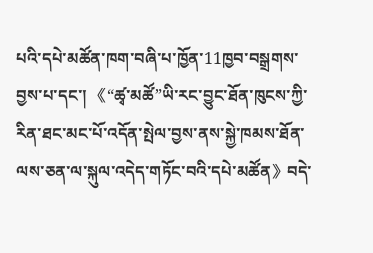པའི་དཔེ་མཚོན་ཁག་བཞི་པ་ཁྱོན་11ཁྱབ་བསྒྲགས་བྱས་པ་དང་། 《“ཚྭ་མཚོ”ཡི་རང་བྱུང་ཐོན་ཁུངས་ཀྱི་རིན་ཐང་མང་པོ་འདོན་སྤེལ་བྱས་ནས་སྐྱེ་ཁམས་ཐོན་ལས་ཅན་ལ་སྐུལ་འདེད་གཏོང་བའི་དཔེ་མཚོན》བདེ་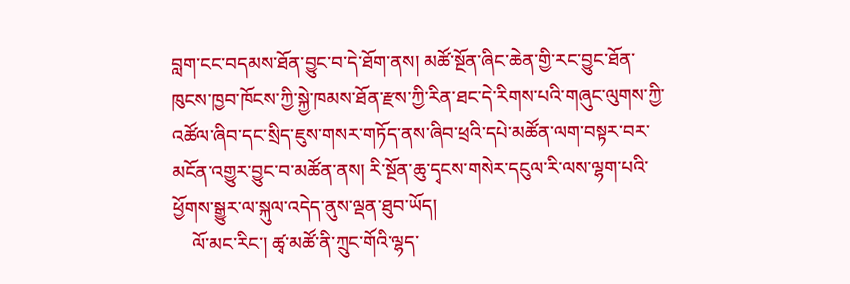བླག་ངང་བདམས་ཐོན་བྱུང་བ་དེ་ཐོག་ནས། མཚོ་སྔོན་ཞིང་ཆེན་གྱི་རང་བྱུང་ཐོན་ཁུངས་ཁྱབ་ཁོངས་ཀྱི་སྐྱེ་ཁམས་ཐོན་རྫས་ཀྱི་རིན་ཐང་དེ་རིགས་པའི་གཞུང་ལུགས་ཀྱི་འཚོལ་ཞིབ་དང་སྲིད་ཇུས་གསར་གཏོད་ནས་ཞིབ་ཕྲའི་དཔེ་མཚོན་ལག་བསྟར་བར་མངོན་འགྱུར་བྱུང་བ་མཚོན་ནས། རི་སྔོན་ཆུ་དྭངས་གསེར་དངུལ་རི་ལས་ལྷག་པའི་ཕྱོགས་སྒྱུར་ལ་སྐུལ་འདེད་ནུས་ལྡན་ཐུབ་ཡོད།
    ལོ་མང་རིང་། ཚྭ་མཚོ་ནི་ཀྲུང་གོའི་ལྷད་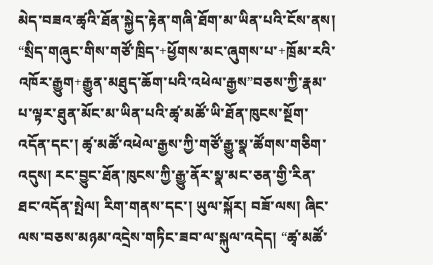མེད་བཟའ་ཚྭའི་ཐོན་སྐྱེད་རྟེན་གཞི་ཐོག་མ་ཡིན་པའི་ངོས་ནས། “སྲིད་གཞུང་གིས་གཙོ་ཁྲིད་+ཕྱོགས་མང་ཞུགས་པ་+ཁྲོམ་རའི་འཁོར་རྒྱུག+རྒྱུན་མཐུད་ཆོག་པའི་འཕེལ་རྒྱས”བཅས་ཀྱི་རྣམ་པ་ལྟར་ཐུན་མོང་མ་ཡིན་པའི་ཚྭ་མཚོ་ཡི་ཐོན་ཁུངས་སྔོག་འདོན་དང་། ཚྭ་མཚོ་འཕེལ་རྒྱས་ཀྱི་གཙོ་རྒྱུ་སྣ་ཚོགས་གཅིག་འདུས། རང་བྱུང་ཐོན་ཁུངས་ཀྱི་རྒྱུ་ནོར་སྣ་མང་ཅན་གྱི་རིན་ཐང་འདོན་སྤེལ། རིག་གནས་དང་། ཡུལ་སྐོར། བཟོ་ལས། ཞིང་ལས་བཅས་མཉམ་འདྲེས་གཏིང་ཟབ་ལ་སྐུལ་འདེད། “ཚྭ་མཚོ་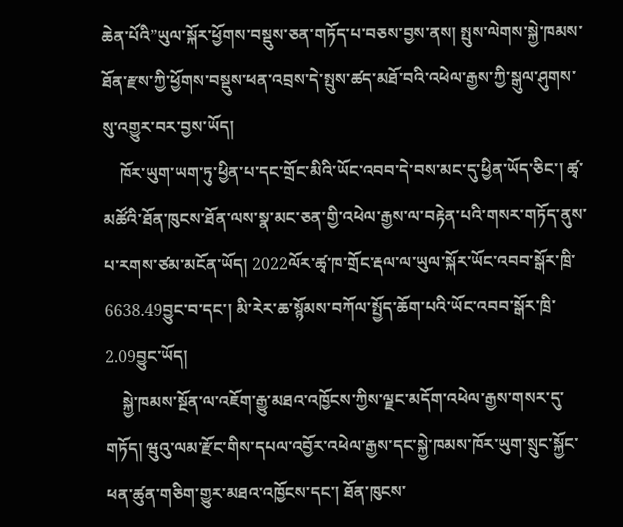ཆེན་པོའི”ཡུལ་སྐོར་ཕྱོགས་བསྡུས་ཅན་གཏོད་པ་བཅས་བྱས་ནས། སྤུས་ལེགས་སྐྱེ་ཁམས་ཐོན་རྫས་ཀྱི་ཕྱོགས་བསྡུས་ཕན་འབྲས་དེ་སྤུས་ཚད་མཐོ་བའི་འཕེལ་རྒྱས་ཀྱི་སྒུལ་ཤུགས་སུ་འགྱུར་བར་བྱས་ཡོད།
    ཁོར་ཡུག་ཡག་ཏུ་ཕྱིན་པ་དང་གྲོང་མིའི་ཡོང་འབབ་དེ་བས་མང་དུ་ཕྱིན་ཡོད་ཅིང་། ཚྭ་མཚོའི་ཐོན་ཁུངས་ཐོན་ལས་སྣ་མང་ཅན་གྱི་འཕེལ་རྒྱས་ལ་བརྟེན་པའི་གསར་གཏོད་ནུས་པ་རགས་ཙམ་མངོན་ཡོད། 2022ལོར་ཚྭ་ཁ་གྲོང་རྡལ་ལ་ཡུལ་སྐོར་ཡོང་འབབ་སྒོར་ཁྲི་6638.49བྱུང་བ་དང་། མི་རེར་ཆ་སྙོམས་བཀོལ་སྤྱོད་ཆོག་པའི་ཡོང་འབབ་སྒོར་ཁྲི་2.09བྱུང་ཡོད།
    སྐྱེ་ཁམས་སྔོན་ལ་འཇོག་རྒྱུ་མཐའ་འཁྱོངས་ཀྱིས་ལྗང་མདོག་འཕེལ་རྒྱས་གསར་དུ་གཏོད། ཝུའུ་ལམ་རྫོང་གིས་དཔལ་འབྱོར་འཕེལ་རྒྱས་དང་སྐྱེ་ཁམས་ཁོར་ཡུག་སྲུང་སྐྱོང་ཕན་ཚུན་གཅིག་གྱུར་མཐའ་འཁྱོངས་དང་། ཐོན་ཁུངས་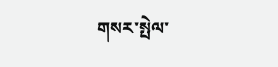གསར་སྤེལ་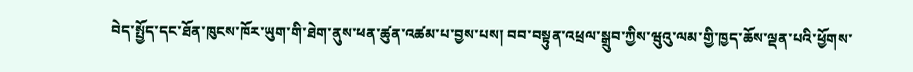བེད་སྤྱོད་དང་ཐོན་ཁུངས་ཁོར་ཡུག་གི་ཐེག་ནུས་ཕན་ཚུན་འཚམ་པ་བྱས་པས། བབ་བསྟུན་འཕྲལ་སྒྲུབ་ཀྱིས་ཝུའུ་ལམ་གྱི་ཁྱད་ཆོས་ལྡན་པའི་ཕྱོགས་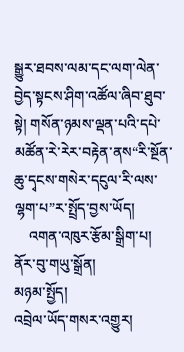སྒྱུར་ཐབས་ལམ་དང་ལག་ལེན་བྱེད་སྟངས་ཤིག་འཚོལ་ཞིབ་ཐུབ་སྟེ། གསོན་ཉམས་ལྡན་པའི་དཔེ་མཚོན་རེ་རེར་བརྟེན་ནས“རི་སྔོན་ཆུ་དྭངས་གསེར་དངུལ་རི་ལས་ལྷག་པ”ར་སྤྲོད་བྱས་ཡོད།
    འགན་འཁུར་རྩོམ་སྒྲིག་པ། ནོར་བུ་གཡུ་སྒྲོན།
མཉམ་སྤྱོད།
འབྲེལ་ཡོད་གསར་འགྱུར།